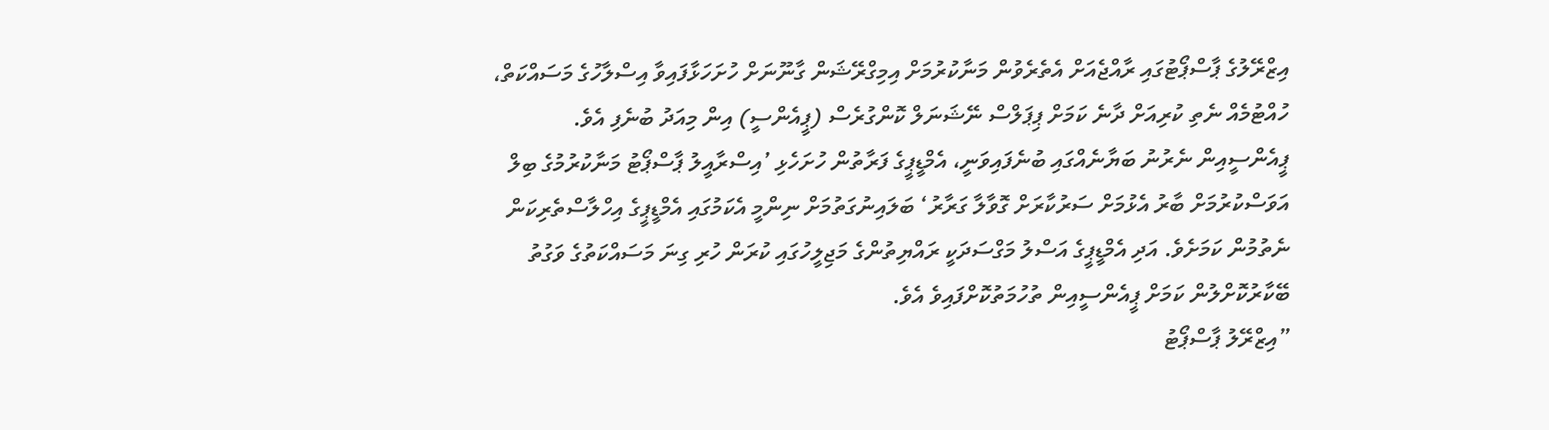އިޒްރޭލުގެ ޕާސްޕޯޓުގައި ރާއްޖެއަށް އެތެރެވުން މަނާކުރުމަށް އިމިގްރޭޝަން ގާނޫނަށް ހުށަހަޅާފައިވާ އިސްލާހުގެ މަސައްކަތް، ހުއްޓުމެއް ނެތި ކުރިއަށް ދާނެ ކަމަށް ޕިޕަލްސް ނޭޝަނަލް ކޮންގުރެސް (ޕީއެންސީ) އިން މިއަދު ބުނެފި އެވެ.
ޕީއެންސީއިން ނެރުނު ބަޔާނެއްގައި ބުނެފައިވަނީ، އެމްޑީޕީގެ ފަރާތުން ހުށަހެޅި ’އިސްރާއީލު ޕާސްޕޯޓު މަނާކުރުމުގެ ބިލް އަވަސްކުރުމަށް ބާރު އެޅުމަށް ސަރުކާރަށް ގޮވާލާ ގަރާރު‘ ބަލައިނުގަތުމަށް ނިންމީ އެކަމުގައި އެމްޑީޕީގެ އިހްލާސްތެރިކަން ނެތުމުން ކަމަށެވެ. އަދި އެމްޑީޕީގެ އަސްލު މަގްސަދަކީ ރައްޔިތުންގެ މަޖިލީހުގައި ކުރަން ހުރި ގިނަ މަސައްކަތުގެ ވަގުތު ބޭކާރުކޮށްލުން ކަމަށް ޕީއެންސީއިން ތުހުމަތުކޮށްފައިވެ އެވެ.
”އިޒްރޭލު ޕާސްޕޯޓު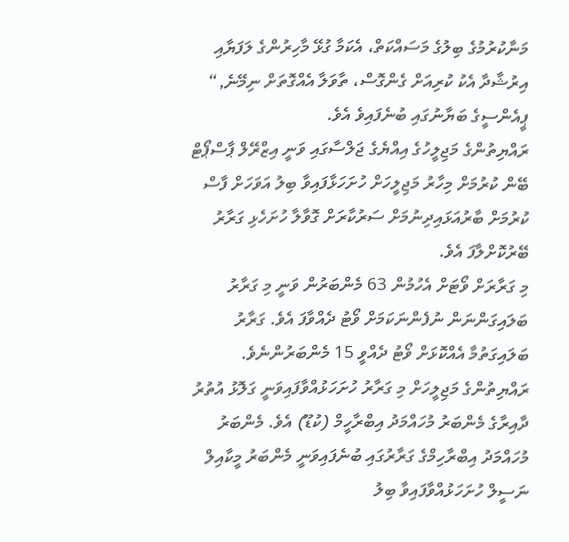މަނާކުރުމުގެ ބިލުގެ މަސައްކަތް، އެކަމާ ގުޅޭ މާހިރުންގެ ލަފަޔާއި އިރުޝާދާ އެކު ކުރިއަށް ގެންގޮސް، ތާވަލާ އެއްގޮތަށް ނިމޭނެ,“ ޕީއެންސީގެ ބަޔާނުގައި ބުނެފައިވެ އެވެ.
ރައްޔިތުންގެ މަޖިލީހުގެ އިއްޔެގެ ޖަލްސާގައި ވަނީ އިޒްރޭލް ޕާސްޕޯޓް ބޭން ކުރުމަށް މިހާރު މަޖިލީހަށް ހުށަހަޅާފައިވާ ބިލު އަވަހަށް ފާސް ކުރުމަށް ބާރުއަޅައިދިނުމަށް ސަރުކާރަށް ގޮވާލާ ހުށަހެޅި ގަރާރު ބޭރުކޮށްލާފަ އެވެ.
މި ގަރާރަށް ވޯޓަށް އެހުމުން 63 މެންބަރުން ވަނީ މި ގަރާރު ބަލައިގަންނަން ނުފެންނަކަމަށް ވޯޓު ދެއްވާފަ އެވެ. ގަރާރު ބަލައިގަތުމާ އެއްކޮޅަށް ވޯޓު ދެއްވީ 15 މެންބަރުންނެވެ.
ރައްޔިތުންގެ މަޖިލީހަށް މި ގަރާރު ހުށަހަޅުއްވާފައިވަނީ ގަލޮޅު އުތުރު ދާއިރާގެ މެންބަރު މުހައްމަދު އިބްރާހީމް (ކުޑޫ) އެވެ. މެންބަރު މުހައްމަދު އިބްރާހިމްގެ ގަރާރުގައި ބުނެފައިވަނީ މެންބަރު މީކާއިލް ނަސީލް ހުށަހަޅުއްވާފައިވާ ބިލު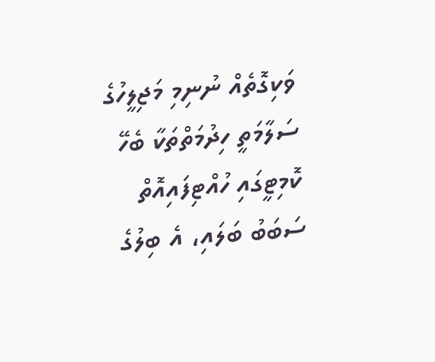ވަކިގޮތެއް ނުނިމި މަޖިލީހުގެ ސަލާމަތީ ހިދުމަތްތަކާ ބެހޭ ކޮމިޓީގައި ހުއްޓިފައިއޮތް ސަބަބު ބަލައި، އެ ބިލުގެ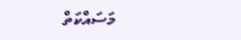މަސައްކަތް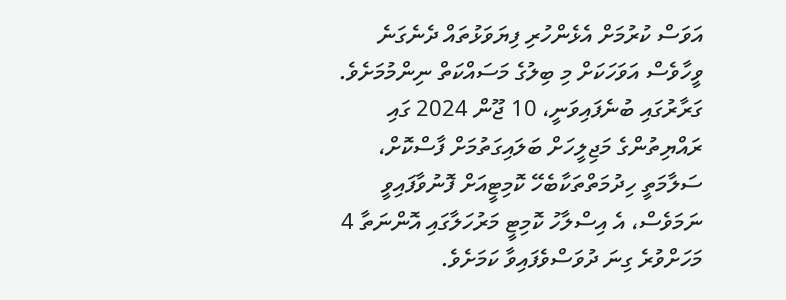އަވަސް ކުރުމަށް އެޅެންހުރި ފިޔަވަޅުތައް ދެނެގަނެ ވީހާވެސް އަވަހަކަށް މި ބިލުގެ މަސައްކަތް ނިންމުމަށެވެ.
ގަރާރުގައި ބުނެފައިވަނީ، 10 ޖޫން 2024 ގައި ރައްޔިތުންގެ މަޖިލީހަށް ބަލައިގަތުމަށް ފާސްކޮށް، ސަލާމަތީ ހިދުމަތްތަކާބެހޭ ކޮމިޓީއަށް ފޮނުވާފައިވީ ނަމަވެސް، އެ އިސްލާހު ކޮމިޓީ މަރުހަލާގައި އޮންނަތާ 4 މަހަށްވުރެ ގިނަ ދުވަސްވެފައިވާ ކަމަށެވެ.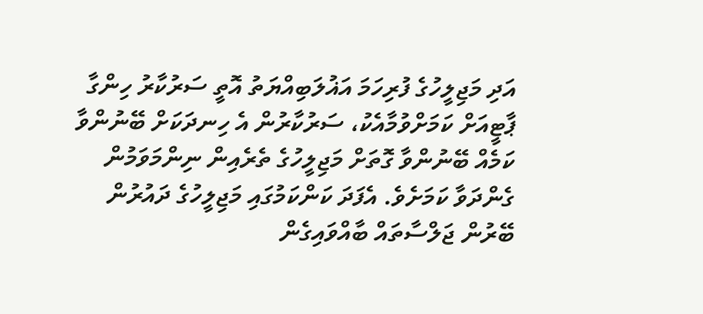އަދި މަޖިލީހުގެ ފުރިހަމަ އަޣުލަބިއްޔަތު އޮތީ ސަރުކާރު ހިންގާ ޕާޓީއަށް ކަމަށްވުމާއެކު، ސަރުކާރުން އެ ހިނދަކަށް ބޭނުންވާ ކަމެއް ބޭނުންވާ ގޮތަށް މަޖިލީހުގެ ތެރެއިން ނިންމަވަމުން ގެންދަވާ ކަމަށެވެ. އެފަދަ ކަންކަމުގައި މަޖިލީހުގެ ދައުރުން ބޭރުން ޖަލްސާތައް ބާއްވައިގެން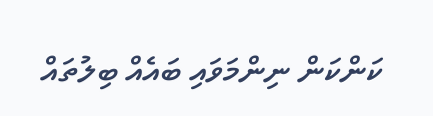ކަންކަން ނިންމަވައި ބައެއް ބިލުތައް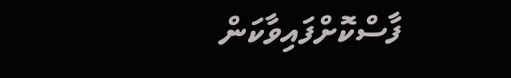ފާސްކޮށްފައިވާކަން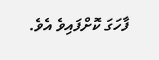ފާހަގަ ކޮށްފައިވެ އެވެ.